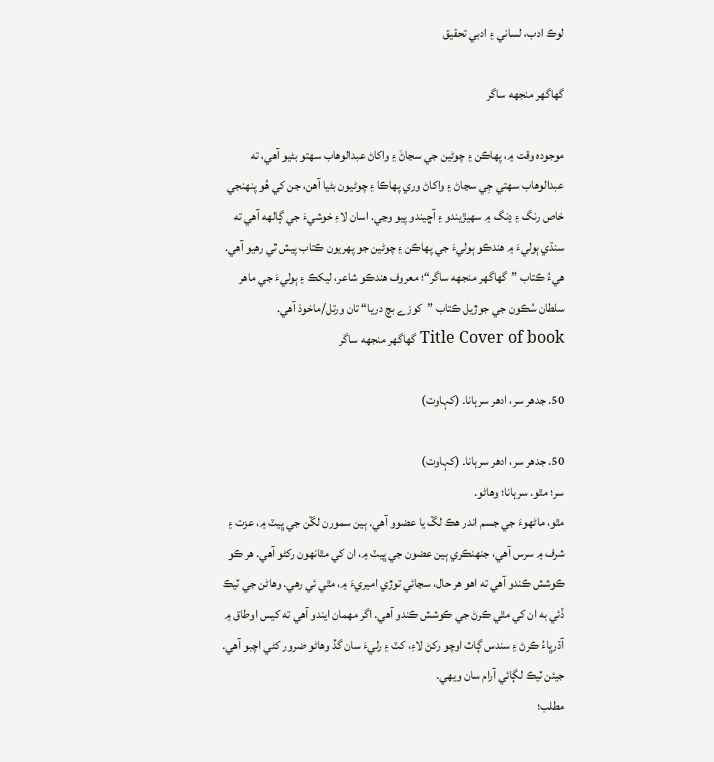لوڪ ادب، لساني ۽ ادبي تحقيق

گهاگهر منجهه ساگر

موجوده وقت ۾، پهاڪن ۽ چوڻين جي سڃاڻَ ۽ واکاڻ عبدالوهاب سهتو بڻيو آهي، ته عبدالوهاب سهتي جِي سڃاڻ ۽ واکاڻ وري پهاڪا ۽ چوڻيون بڻيا آهن، جن کي هُو پنهنجي خاص رنگ ۽ ڍنگ ۾ سهيڙيندو ۽ آڇيندو پيو وڃي. اسان لاءِ خوشيءَ جي ڳالهه آهي ته سنڌي ٻوليءَ ۾ هندڪو ٻوليءَ جي پهاڪن ۽ چوڻين جو پهريون ڪتاب پيش ٿي رهيو آهي. هيءُ ڪتاب ”گهاگهر منجهه ساگر“؛ معروف هندڪو شاعر، ليکڪ ۽ ٻوليءَ جي ماهر سلطان سُڪون جي جوڙيل ڪتاب ”کوزے بچ دريا“ تان ورتل/ماخوذ آهي.
Title Cover of book گهاگهر منجهه ساگر

50. جدھر سر، ادھر سرہانا۔ (کہاوت)

50. جدھر سر، ادھر سرہانا۔ (کہاوت)
سر؛ مٿو. سرہانا؛ وھاڻو.
مٿو، ماڻھوءَ جي جسم اندر ھڪ لڱ يا عضوو آھي. ٻين سمورن لڱن جي ڀيٽ ۾، عزت ۽ شرف ۾ سرس آھي، جنھنڪري ٻين عضون جي ڀيٽ ۾، ان کي مٿانھون رکڻو آھي. ھر ڪو ڪوشش ڪندو آھي ته اھو ھر حال، سڃائي توڙي اميريءَ ۾، مٿي ئي رھي. وھاڻن جي ٽيڪ ڏئي به ان کي مٿي ڪرڻ جي ڪوشش ڪندو آھي. اگر مھمان ايندو آھي ته کيس اوطاق ۾ آڌرڀاءُ ڪرڻ ۽ سندس ڳاٽ اوچو رکڻ لاءِ، کٽ ۽ رليءَ سان گڏ وھاڻو ضرور کڻي اچبو آھي. جيئن ٽيڪ لڳائي آرام سان ويھي.
مطلب؛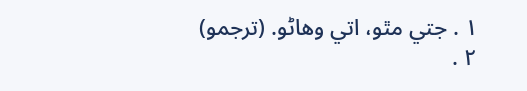۱ . جتي مٿو، اتي وھاڻو. (ترجمو)
۲ .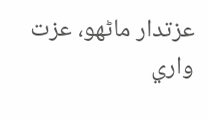عزتدار ماڻھو، عزت واري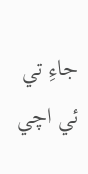جاءِ تي ئي اچي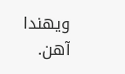ويھندا آھن.